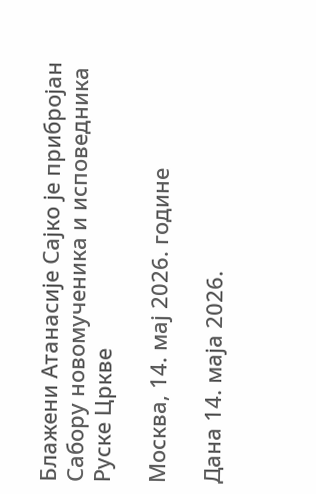Блажени Атанасије Сајко је прибројан Сабору новомученика и исповедника Руске Цркве

Москва, 14. мај 2026. године

Дана 14. маја 2026.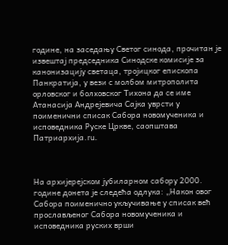године, на заседању Светог синода, прочитан је извештај председника Синодске комисије за канонизацију светаца, тројицког епископа Панкратија, у вези с молбом митрополита орловског и болховског Тихона да се име Атанасија Андрејевича Сајка уврсти у поименични списак Сабора новомученика и исповедника Руске Цркве, саопштава Патриархија.ru.



На архијерејском јубиларном сабору 2000. године донета је следећа одлука: „Након овог Сабора поименично укључивање у списак већ прослављеног Сабора новомученика и исповедника руских врши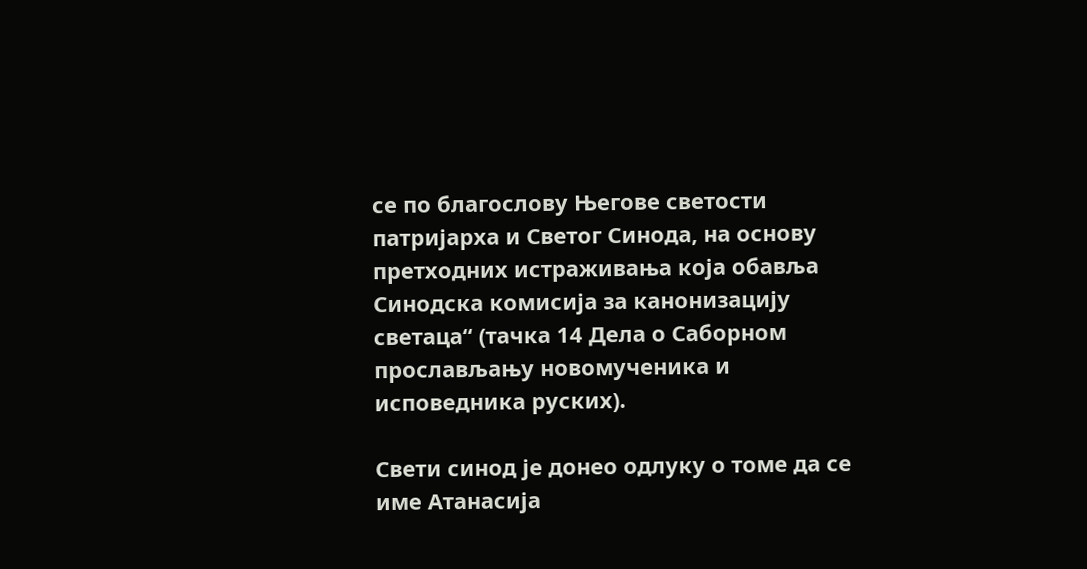се по благослову Његове светости патријарха и Светог Синода, на основу претходних истраживања која обавља Синодска комисија за канонизацију светаца“ (тачка 14 Дела о Саборном прослављању новомученика и исповедника руских).

Свети синод је донео одлуку о томе да се име Атанасија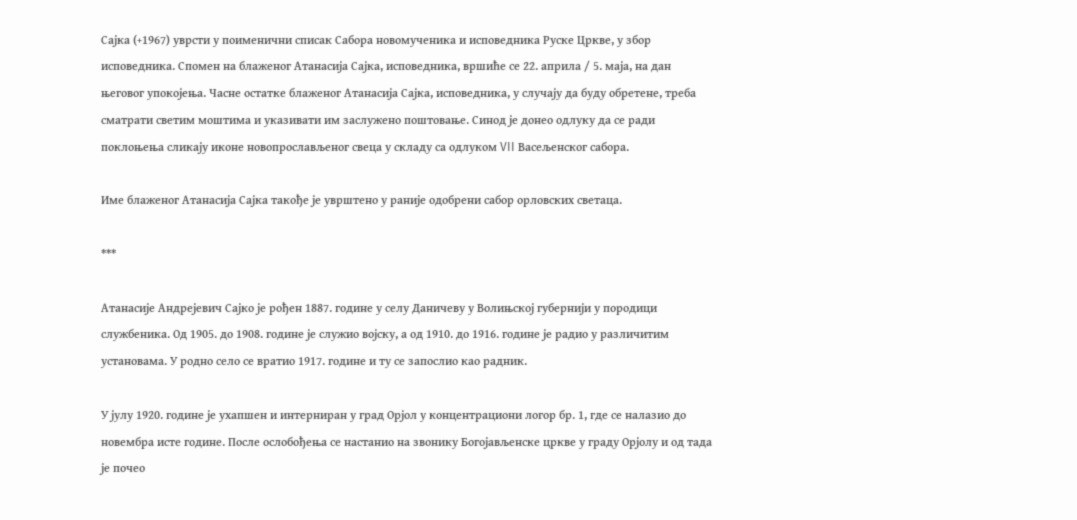Сајка (+1967) уврсти у поименични списак Сабора новомученика и исповедника Руске Цркве, у збор исповедника. Спомен на блаженог Атанасија Сајка, исповедника, вршиће се 22. априла / 5. маја, на дан његовог упокојења. Часне остатке блаженог Атанасија Сајка, исповедника, у случају да буду обретене, треба сматрати светим моштима и указивати им заслужено поштовање. Синод је донео одлуку да се ради поклоњења сликају иконе новопрослављеног свеца у складу са одлуком VII Васељенског сабора.

Име блаженог Атанасија Сајка такође је уврштено у раније одобрени сабор орловских светаца.

***

Атанасије Андрејевич Сајко је рођен 1887. године у селу Даничеву у Волињској губернији у породици службеника. Од 1905. до 1908. године је служио војску, а од 1910. до 1916. године је радио у различитим установама. У родно село се вратио 1917. године и ту се запослио као радник.

У јулу 1920. године је ухапшен и интерниран у град Орјол у концентрациони логор бр. 1, где се налазио до новембра исте године. После ослобођења се настанио на звонику Богојављенске цркве у граду Орјолу и од тада је почео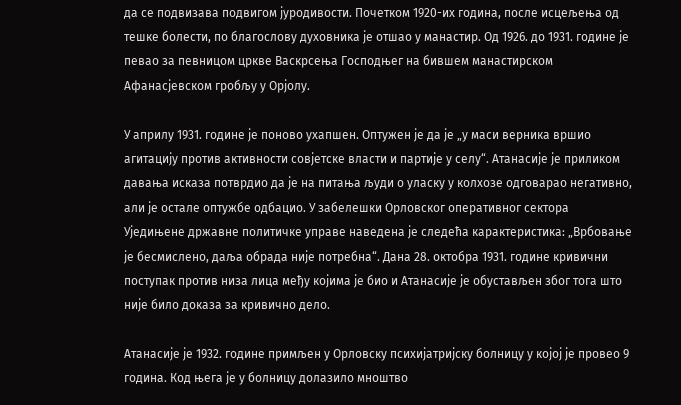да се подвизава подвигом јуродивости. Почетком 1920-их година, после исцељења од тешке болести, по благослову духовника је отшао у манастир. Од 1926. до 1931. године је певао за певницом цркве Васкрсења Господњег на бившем манастирском Афанасјевском гробљу у Орјолу.

У априлу 1931. године је поново ухапшен. Оптужен је да је „у маси верника вршио агитацију против активности совјетске власти и партије у селу“. Атанасије је приликом давања исказа потврдио да је на питања људи о уласку у колхозе одговарао негативно, али је остале оптужбе одбацио. У забелешки Орловског оперативног сектора Уједињене државне политичке управе наведена је следећа карактеристика: „Врбовање је бесмислено, даља обрада није потребна“. Дана 28. октобра 1931. године кривични поступак против низа лица међу којима је био и Атанасије је обустављен због тога што није било доказа за кривично дело.

Атанасије је 1932. године примљен у Орловску психијатријску болницу у којој је провео 9 година. Код њега је у болницу долазило мноштво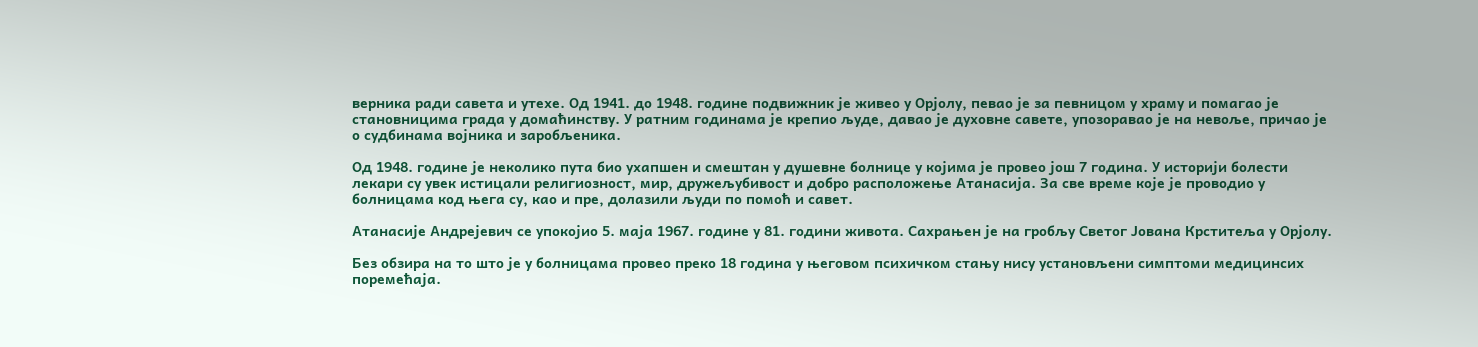верника ради савета и утехе. Од 1941. до 1948. године подвижник је живео у Орјолу, певао је за певницом у храму и помагао је становницима града у домаћинству. У ратним годинама је крепио људе, давао је духовне савете, упозоравао је на невоље, причао је о судбинама војника и заробљеника.

Од 1948. године је неколико пута био ухапшен и смештан у душевне болнице у којима је провео још 7 година. У историји болести лекари су увек истицали религиозност, мир, дружељубивост и добро расположење Атанасија. За све време које је проводио у болницама код њега су, као и пре, долазили људи по помоћ и савет.

Атанасије Андрејевич се упокојио 5. маја 1967. године у 81. години живота. Сахрањен је на гробљу Светог Јована Крститеља у Орјолу.

Без обзира на то што је у болницама провео преко 18 година у његовом психичком стању нису установљени симптоми медицинсих поремећаја.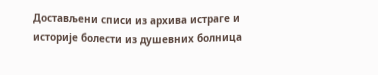Достављени списи из архива истраге и историје болести из душевних болница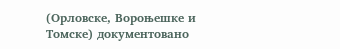(Орловске, Вороњешке и Томске) документовано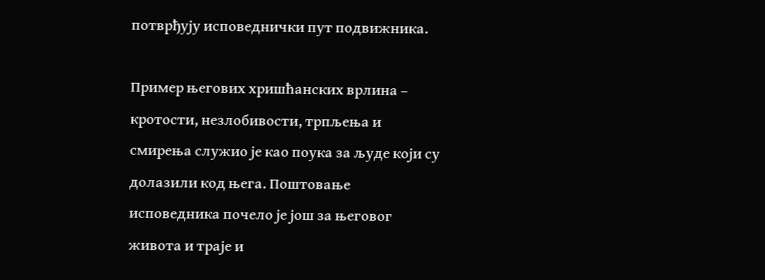потврђују исповеднички пут подвижника.

Пример његових хришћанских врлина – кротости, незлобивости, трпљења и смирења служио је као поука за људе који су долазили код њега. Поштовање исповедника почело је још за његовог живота и траје и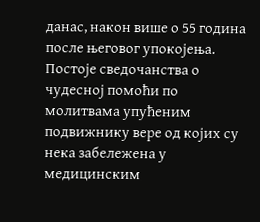данас, након више о 55 година после његовог упокојења. Постоје сведочанства о чудесној помоћи по молитвама упућеним подвижнику вере од којих су нека забележена у медицинским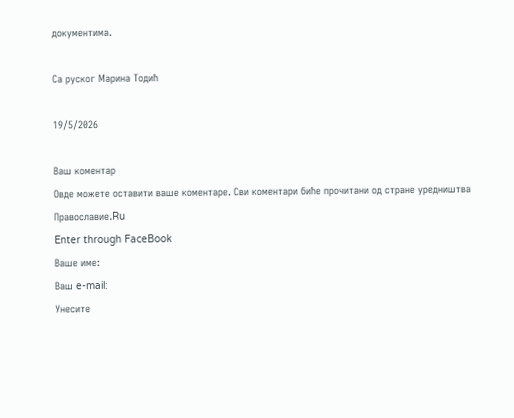документима.

Са руског Марина Тодић

19/5/2026

Ваш коментар
Овде можете оставити ваше коментаре. Сви коментари биће прочитани од стране уредништва Православие.Ru
Enter through FaceBook
Ваше име:
Ваш e-mail:
Унесите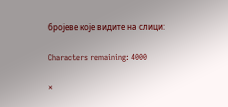броjеве коjе видите на слици:

Characters remaining: 4000

×